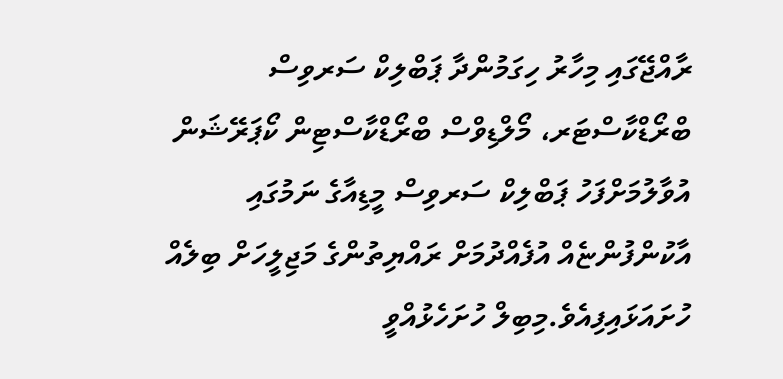ރާއްޖޭގައި މިހާރު ހިގަމުންދާ ޕަބްލިކް ސަރވިސް ބްރޯޑްކާސްޓަރ، މޯލްޑިވްސް ބްރޯޑްކާސްޓިން ކޯޕަރޭޝަން އުވާލުމަށްފަހު ޕަބްލިކް ސަރވިސް މީޑިއާގެ ނަމުގައި އާކުންފުންޏެއް އުފެއްދުމަށް ރައްޔިތުންގެ މަޖިލީހަށް ބިލެއް ހުށައަޅައިފިއެވެ.މިބިލް ހުށަހެޅުއްވީ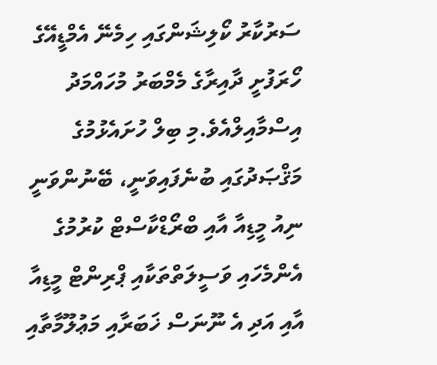ސަރުކާރު ކޯލިޝަންގައި ހިމެނޭ އެމްޑީއޭގެ ހޯރަފުށީ ދާއިރާގެ މެމްބަރު މުހައްމަދު އިސްމާއިލްއެވެ.މި ބިލް ހުށައެޅުމުގެ މަޤްޞަދުގައި ބުނެފައިވަނީ، ބޭނުންވަނީ ނިއު މީޑިއާ އާއި ބްރޯޑްކާސްޓް ކުރުމުގެ އެންމެހައި ވަސީލަތްތަކާއި ޕްރިންޓް މީޑިއާ އާއި އަދި އެ ނޫނަސް ޚަބަރާއި މަޢުލޫމާތާއި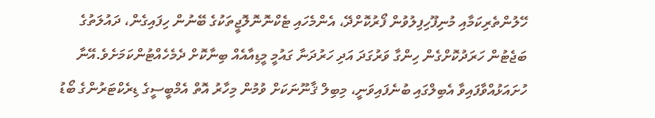ހޭލުންތެރިކަމާއި މުނިފޫހިފިލުވުން ފޯރުކޮށްދޭ، އެންމެހައި ޓެކްނޮނޮލޮޖީތަކުގެ ބޭނުން ހިފައިގެން، ދައުލަތުގެ ބަޖެޓުން ހަރަދުކޮށްގެން ހިންގާ ވަރުގަދަ އަދި ހަރުދަނާ ގައުމީ މީޑިއާއެއް ބިނާކޮށް ދެމެހެއްޓުންކަމަށެވެ.އޭނާ ހުށައަޅުއްވާފައިވާ އެބިލްގައި ބުނެފައިވަނީ، މިބިލް ޤާނޫނަކަށް ވުމުން މިހާރު އޮތް އެމްބީސީގެ ޑިރެކްޓަރުންގެ ބޯޑު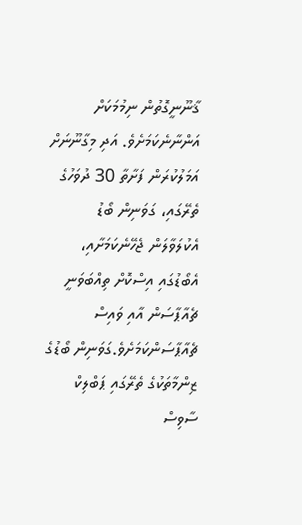ޤާނޫނީގޮތުން ނިމުމަކަށް އަންނާނެކަމަށެވެ. އަދި މިގާނޫނަށް އަމަލުކުރަން ފަށާތާ 30 ދުވަހުގެ ތެރޭގައި، ގަވަނިން ބޯޑު އެކުލަވާލަން ޖެހޭނެކަމަށާއި، އެބޯޑުގައި އިސްކޮށް ތިއްބަވަނީ ޗެއާޕާސަން އާއި ވައިސް ޗެއާޕާސަންކަމަށެވެ.ގަވަނިން ބޯޑުގެ ޒިންމާތަކުގެ ތެރޭގައި ޕަބްލިކް ސާވިސް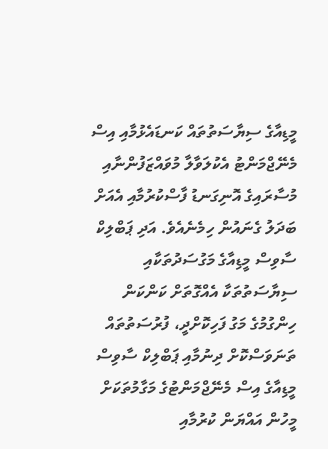މީޑިއާގެ ސިޔާސަތުތައް ކަނޑައެޅުމާއި އިސް މެނޭޖްމަންޓު އެކުލަވާލާ މުވައްޒަފުންނާއި މުސާރައިގެ އޮނިގަނޑު ފާސްކުރުމާއި އެއަށް ބަދަލު ގެނައުން ހިމެނެއެވެ. އަދި ޕަބްލިކް ސާވިސް މީޑިއާގެ މަގުސަދުތަކާއި ސިޔާސަތުތަކާ އެއްގޮތަށް ކަންކަން ހިންގުމުގެ މަގު ފަހިކޮށްދީ، ފުރުސަތުތައް ތަނަވަސްކޮށް ދިނުމާއި ޕަބްލިކް ސާވިސް މީޑިއާގެ އިސް މެނޭޖްމަންޓުގެ މަގާމުތަކަށް މީހުން އައްޔަން ކުރުމާއި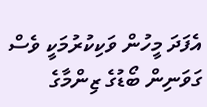އެފަދަ މީހުން ވަކިކުރުމަކީ ވެސް ގަވަނިން ބޯޑުގެ ޒިންމާގެ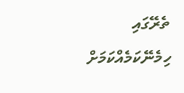ތެރޭގައި ހިމެނޭކަމެއްކަމަށް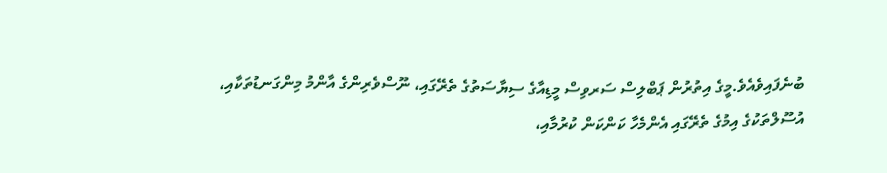ބުނެފައިވެއެވެ.މީގެ އިތުރުން ޕަބްލިސް ސަރވިސް މީޑިއާގެ ސިޔާސަތުގެ ތެރޭގައި، ނޫސްވެރިންގެ އާންމު މިންގަނޑުތަކާއި، އުސޫލްތަކުގެ އިމުގެ ތެރޭގައި އެންމެހާ ކަންކަން ކުރުމާއި،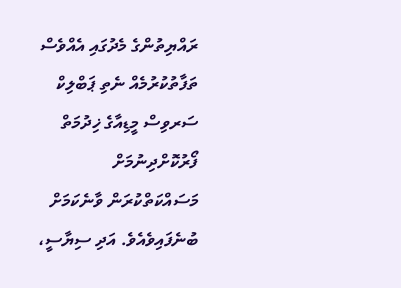ރައްޔިތުންގެ މެދުގައި އެއްވެސް ތަފާތުކުރުމެއް ނެތި ޕަބްލިކް ސަރވިސް މީޑިއާގެ ޚިދުމަތް ފޯރުކޮށްދިނުމަށް މަސައްކަތްކުރަން ވާނެކަމަށް ބުނެފައިވެއެވެ. އަދި ސިޔާސީ،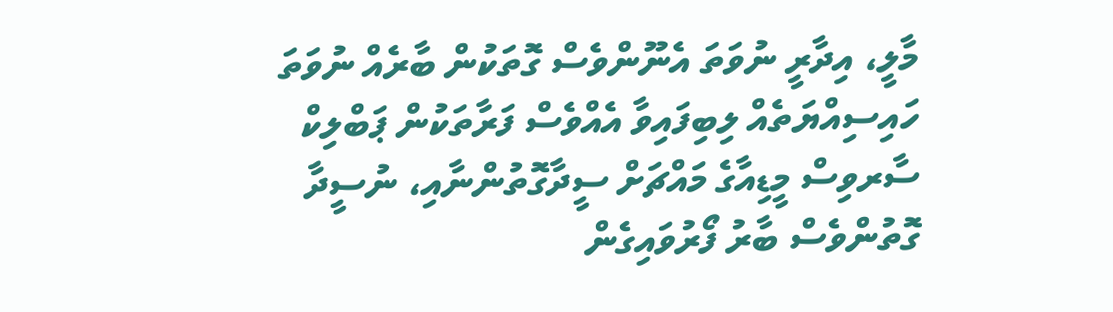މާލީ، އިދާރީ ނުވަތަ އެނޫންވެސް ގޮތަކުން ބާރެއް ނުވަތަ ހައިސިއްޔަތެއް ލިބިފައިވާ އެއްވެސް ފަރާތަކުން ޕަބްލިކް ސާރވިސް މީޑިއާގެ މައްޗަށް ސީދާގޮތުންނާއި، ނުސީދާ ގޮތުންވެސް ބާރު ފޯރުވައިގެން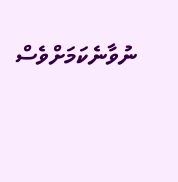ނުވާނެކަމަށްވެސް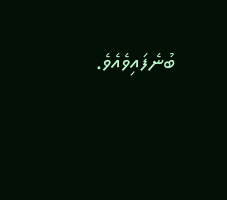ބުނެފައިވެއެވެ.